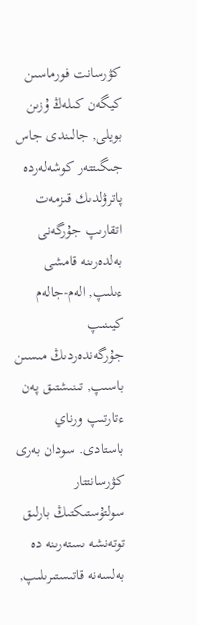كۋرسانت فورماسىن كيگەن كىلەڭ ۇزىن بويلى, جالىندى جاس جىگىتتەر كوشەلەردە پاترۋلدىك قىزمەت اتقارىپ جۇرگەنى بەلدەرىنە قامشى ءىلىپ, الەم-جالەم كيىنىپ جۇرگەندەردىڭ مىسىن باسىپ, تىنىشتىق پەن ءتارتىپ ورناي باستادى. سودان بەرى كۋرسانتتار سولتۇستىكتىڭ بارلىق توتەنشە ىستەرىنە دە بەلسەنە قاتىستىرىلىپ,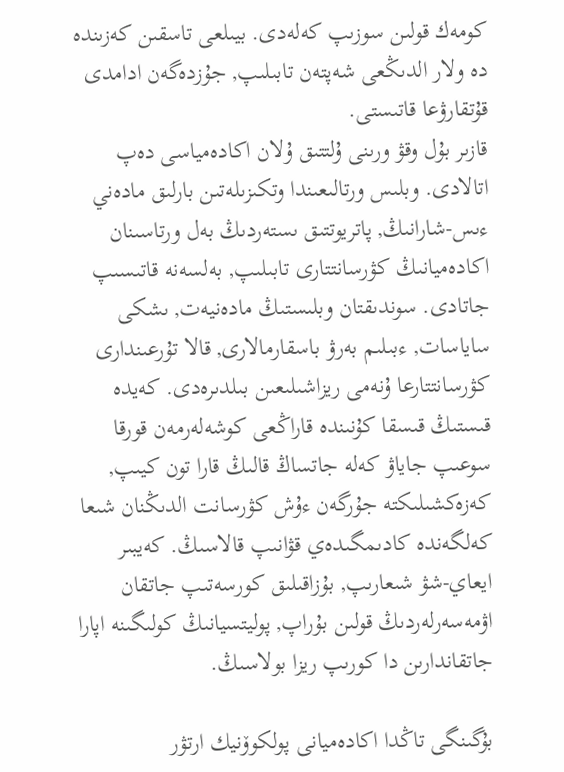كومەك قولىن سوزىپ كەلەدى. بيىلعى تاسقىن كەزىندە دە ولار الدىڭعى شەپتەن تابىلىپ, جۇزدەگەن ادامدى قۇتقارۋعا قاتىستى.
قازىر بۇل وقۋ ورىنى ۇلتتىق ۇلان اكادەمياسى دەپ اتالادى. وبلىس ورتالىعىندا وتكىزىلەتىن بارلىق مادەني ءىس-شارانىڭ, پاتريوتتىق ىستەردىڭ بەل ورتاسىنان اكادەميانىڭ كۋرسانتتارى تابىلىپ, بەلسەنە قاتىسىپ جاتادى. سوندىقتان وبلىستىڭ مادەنيەت, ىشكى ساياسات, ءبىلىم بەرۋ باسقارمالارى, قالا تۇرعىندارى كۋرسانتتارعا ۇنەمى ريزاشىلىعىن بىلدىرەدى. كەيدە قىستىڭ قىسقا كۇنىندە قاراڭعى كوشەلەرمەن قورقا سوعىپ جاياۋ كەلە جاتساڭ قالىڭ قارا تون كيىپ, كەزەكشىلىكتە جۇرگەن ءۇش كۋرسانت الدىڭنان شىعا كەلگەندە كادىمگىدەي قۋانىپ قالاسىڭ. كەيبىر ايعاي-شۋ شىعارىپ, بۇزاقىلىق كورسەتىپ جاتقان اۋمەسەرلەردىڭ قولىن بۇراپ, پوليتسيانىڭ كولىگىنە اپارا جاتقاندارىن دا كورىپ ريزا بولاسىڭ.

بۇگىنگى تاڭدا اكادەميانى پولكوۆنيك ارتۋر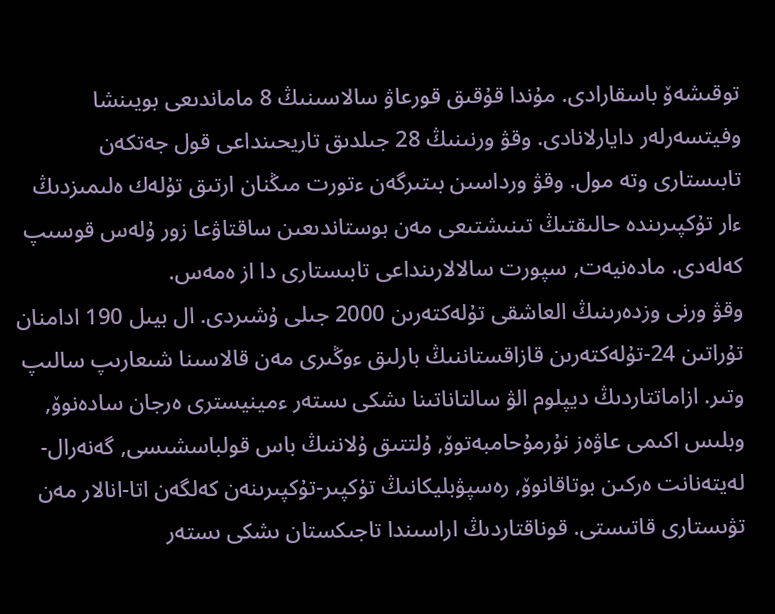توقىشەۆ باسقارادى. مۇندا قۇقىق قورعاۋ سالاسىنىڭ 8 ماماندىعى بويىنشا وفيتسەرلەر دايارلانادى. وقۋ ورنىنىڭ 28 جىلدىق تاريحىنداعى قول جەتكەن تابىستارى وتە مول. وقۋ ورداسىن بىتىرگەن ءتورت مىڭنان ارتىق تۇلەك ەلىمىزدىڭ ءار تۇكپىرىندە حالىقتىڭ تىنىشتىعى مەن بوستاندىعىن ساقتاۋعا زور ۇلەس قوسىپ كەلەدى. مادەنيەت, سپورت سالالارىنداعى تابىستارى دا از ەمەس.
وقۋ ورنى وزدەرىنىڭ العاشقى تۇلەكتەرىن 2000 جىلى ۇشىردى. ال بيىل 190 ادامنان تۇراتىن 24-تۇلەكتەرىن قازاقستاننىڭ بارلىق ءوڭىرى مەن قالاسىنا شىعارىپ سالىپ وتىر. ازاماتتاردىڭ ديپلوم الۋ سالتاناتىنا ىشكى ىستەر ءمينيسترى ەرجان سادەنوۆ, وبلىس اكىمى عاۋەز نۇرمۇحامبەتوۆ, ۇلتتىق ۇلاننىڭ باس قولباسشىسى, گەنەرال-لەيتەنانت ەركىن بوتاقانوۆ, رەسپۋبليكانىڭ تۇكپىر-تۇكپىرىنەن كەلگەن اتا-انالار مەن تۋىستارى قاتىستى. قوناقتاردىڭ اراسىندا تاجىكستان ىشكى ىستەر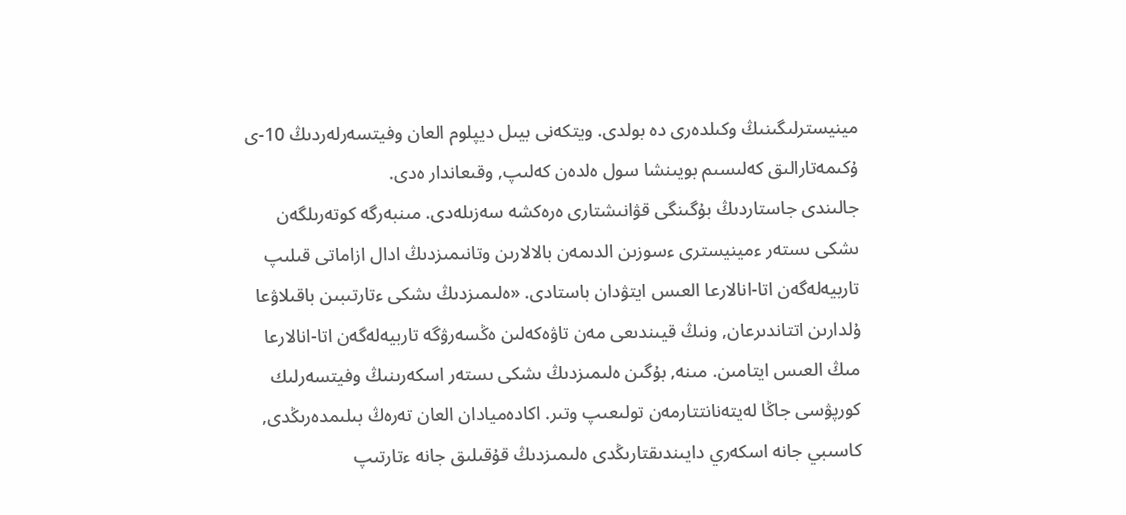مينيسترلىگىنىڭ وكىلدەرى دە بولدى. ويتكەنى بيىل ديپلوم العان وفيتسەرلەردىڭ 10-ى ۇكىمەتارالىق كەلىسىم بويىنشا سول ەلدەن كەلىپ, وقىعاندار ەدى.
جالىندى جاستاردىڭ بۇگىنگى قۋانىشتارى ەرەكشە سەزىلەدى. مىنبەرگە كوتەرىلگەن ىشكى ىستەر ءمينيسترى ءسوزىن الدىمەن بالالارىن وتانىمىزدىڭ ادال ازاماتى قىلىپ تاربيەلەگەن اتا-انالارعا العىس ايتۋدان باستادى. «ەلىمىزدىڭ ىشكى ءتارتىبىن باقىلاۋعا ۇلدارىن اتتاندىرعان, ونىڭ قيىندىعى مەن تاۋەكەلىن ەڭسەرۋگە تاربيەلەگەن اتا-انالارعا مىڭ العىس ايتامىن. مىنە, بۇگىن ەلىمىزدىڭ ىشكى ىستەر اسكەرىنىڭ وفيتسەرلىك كورپۋسى جاڭا لەيتەنانتتارمەن تولىعىپ وتىر. اكادەميادان العان تەرەڭ بىلىمدەرىڭدى, كاسىبي جانە اسكەري دايىندىقتارىڭدى ەلىمىزدىڭ قۇقىلىق جانە ءتارتىپ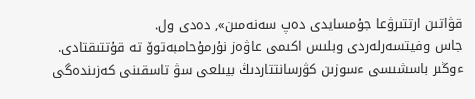قۋاتىن ارتتىرۋعا جۇمسايدى دەپ سەنەمىن», دەدى ول.
جاس وفيتسەرلەردى وبلىس اكىمى عاۋەز نۇرمۇحامبەتوۆ تە قۇتتىقتادى. ءوڭىر باسشىسى ءسوزىن كۋرسانتتاردىڭ بيىلعى سۋ تاسقىنى كەزىندەگى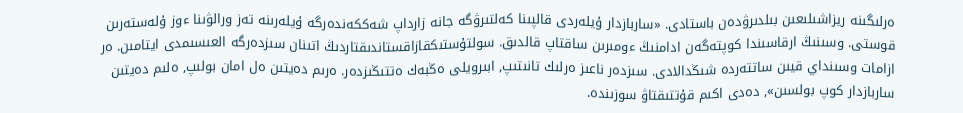ەرلىگىنە ريزاشىلىعىن بىلدىرۋدەن باستادى. «ساربازدار ۇيلەردى قالپىنا كەلتىرۋگە جانە زارداپ شەككەندەرگە ۇيلەرىنە تەز ورالۋىنا ءوز ۇلەستەرىن قوستى. وسىنىڭ ارقاسىندا كوپتەگەن ادامنىڭ ءومىرىن ساقتاپ قالدىق. سولتۇستىكقازاقستاندىقتاردىڭ اتىنان سىزدەرگە العىسىمدى ايتامىن. ەر ازامات وسىنداي قيىن ساتتەردە شىڭدالادى. سىزدەر ناعىز ەرلىك تانىتىپ, ابىرويلى ەڭبەك ەتتىڭىزدەر. ەرىم دەيتىن ەل امان بولىپ, ەلىم دەيتىن ساربازدار كوپ بولسىن», دەدى اكىم قۇتتىقتاۋ سوزىندە.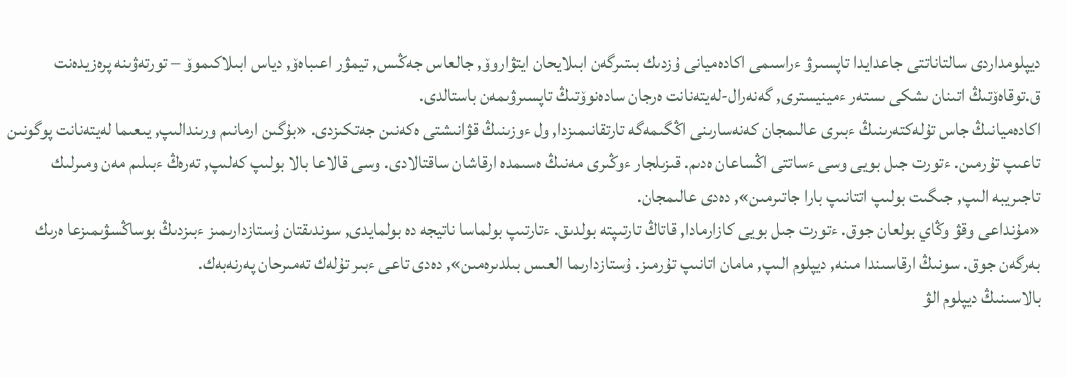ديپلومداردى سالتاناتتى جاعدايدا تاپسىرۋ ءراسىمى اكادەميانى ۇزدىك بىتىرگەن ابىلايحان ايتۋاروۆ, جالعاس جەڭىس, تيمۋر اعىباەۆ, دياس ابىلاكىموۆ – تورتەۋىنە پرەزيدەنت ق.توقاەۆتىڭ اتىنان ىشكى ىستەر ءمينيسترى, گەنەرال-لەيتەنانت ەرجان سادەنوۆتىڭ تاپسىرۋىمەن باستالدى.
اكادەميانىڭ جاس تۇلەكتەرىنىڭ ءبىرى عالىمجان كەنەسارىنى اڭگىمەگە تارتقانىمىزدا, ول ءوزىنىڭ قۋانىشتى ەكەنىن جەتكىزدى. «بۇگىن ارمانىم ورىندالىپ, يىعىما لەيتەنانت پوگونىن تاعىپ تۇرمىن. ءتورت جىل بويى وسى ءساتتى اڭساعان ەدىم. قىزىلجار ءوڭىرى مەنىڭ ەسىمدە ارقاشان ساقتالادى. وسى قالاعا بالا بولىپ كەلىپ, تەرەڭ ءبىلىم مەن ومىرلىك تاجىريبە الىپ, جىگىت بولىپ اتتانىپ بارا جاتىرمىن», دەدى عالىمجان.
«مۇنداعى وقۋ وڭاي بولعان جوق. ءتورت جىل بويى كازارمادا, قاتاڭ تارتىپتە بولدىق. ءتارتىپ بولماسا ناتيجە دە بولمايدى, سوندىقتان ۇستازدارىمىز ءبىزدىڭ بوساڭسۋىمىزعا ەرىك بەرگەن جوق. سونىڭ ارقاسىندا مىنە, ديپلوم الىپ, مامان اتانىپ تۇرمىز. ۇستازدارىما العىس بىلدىرەمىن», دەدى تاعى ءبىر تۇلەك تەمىرحان پەرنەبەك.
بالاسىنىڭ ديپلوم الۋ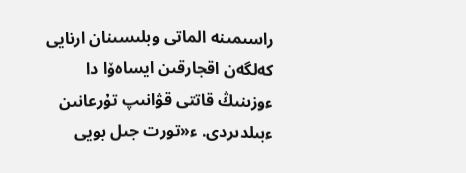راسىمىنە الماتى وبلىسىنان ارنايى كەلگەن اقجارقىن ايساەۆا دا ءوزىنىڭ قاتتى قۋانىپ تۇرعانىن ءبىلدىردى. ء«تورت جىل بويى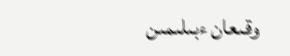وقىعان ءبىلىمىن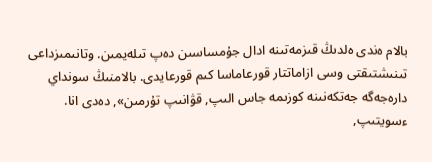بالام ەندى ەلدىڭ قىزمەتىنە ادال جۇمساسىن دەپ تىلەيمىن. وتانىمىزداعى تىنىشتىقتى وسى ازاماتتار قورعاماسا كىم قورعايدى. بالامنىڭ سونداي دارەجەگە جەتكەنىنە كوزىمە جاس الىپ, قۋانىپ تۇرمىن», دەدى انا. ءسويتىپ,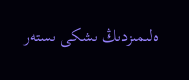ەلىمىزدىڭ ىشكى ىستەر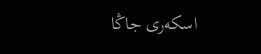اسكەرى جاڭا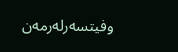وفيتسەرلەرمەن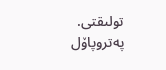تولىقتى.
پەتروپاۆل